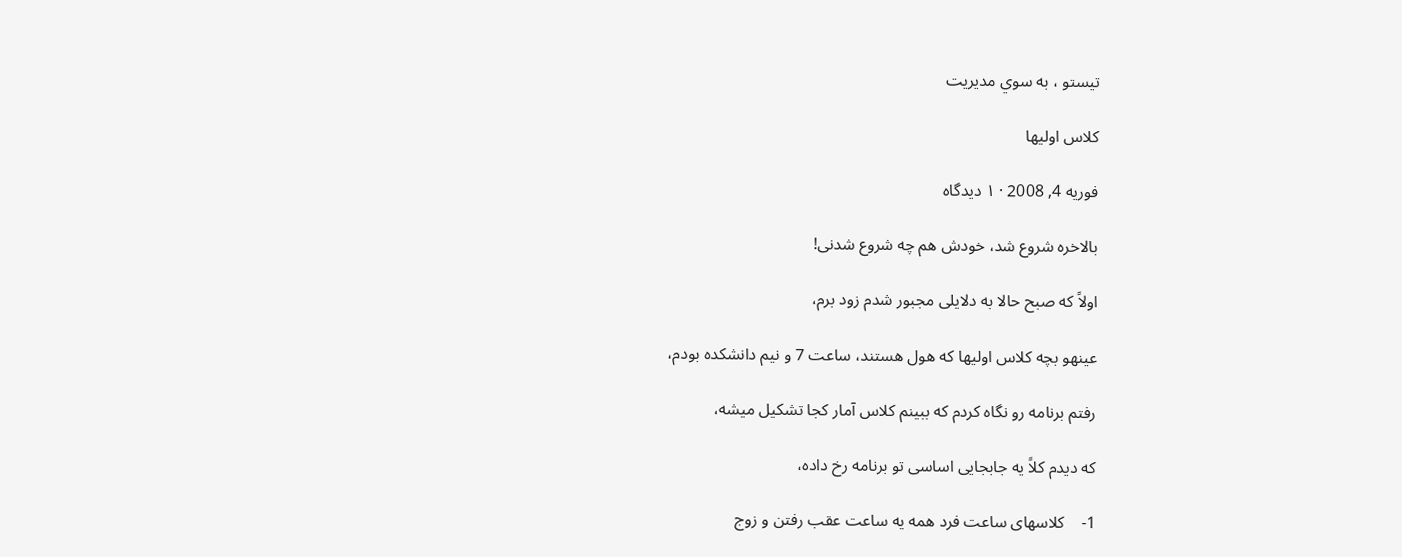تيستو ، به سوي مديريت

کلاس اولیها

فوریه 4, 2008 · ۱ دیدگاه

بالاخره شروع شد، خودش هم چه شروع شدنی!

اولاً که صبح حالا به دلایلی مجبور شدم زود برم،

عینهو بچه کلاس اولیها که هول هستند، ساعت 7 و نیم دانشکده بودم،

رفتم برنامه رو نگاه کردم که ببینم کلاس آمار کجا تشکیل میشه،

که دیدم کلاً یه جابجایی اساسی تو برنامه رخ داده،

1-    کلاسهای ساعت فرد همه یه ساعت عقب رفتن و زوج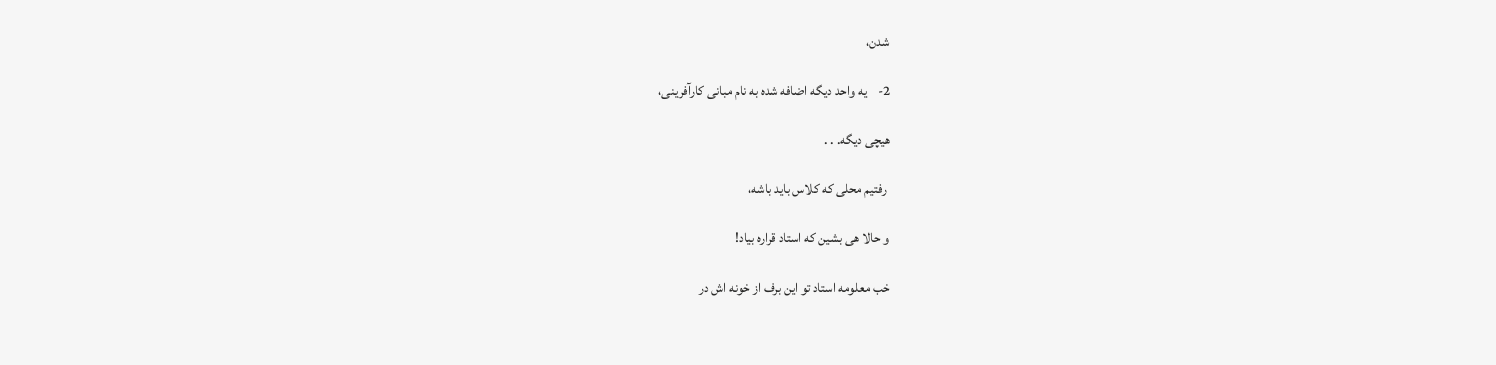شدن،

2-    یه واحد دیگه اضافه شده به نام مبانی کارآفرینی،

هیچی دیگه. . .

 رفتیم محلی که کلاس باید باشه،

و حالا هی بشین که استاد قراره بیاد!

خب معلومه استاد تو این برف از خونه اش در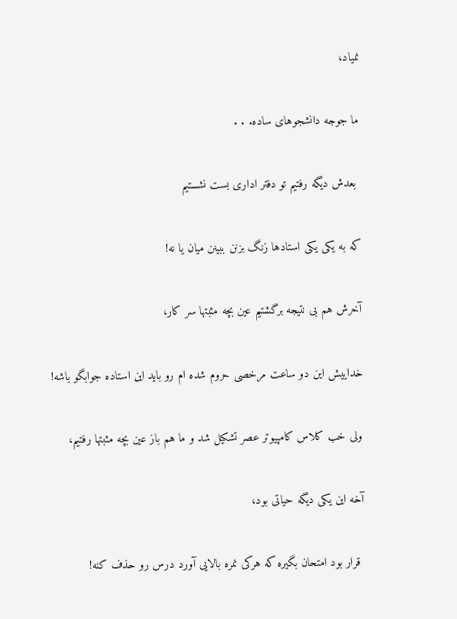نمیاد،

ما جوجه دانشجوهای ساده. . .

 بعدش دیگه رفتیم تو دفتر اداری بست نشستیم

که به یکی یکی استادها زنگ بزنن ببینن میان یا نه!

آخرش هم بی نتیجه برگشتیم عین بچه مثبتها سر کار،

خداییش این دو ساعت مرخصی حروم شده ام رو باید این استاده جوابگو باشه!

ولی خب کلاس کامپیوتر عصر تشکیل شد و ما هم باز عین بچه مثبتها رفتیم،

آخه این یکی دیگه حیاتی بود،

 قرار بود امتحان بگیره که هرکی نمره بالایی آورد درس رو حذف کنه!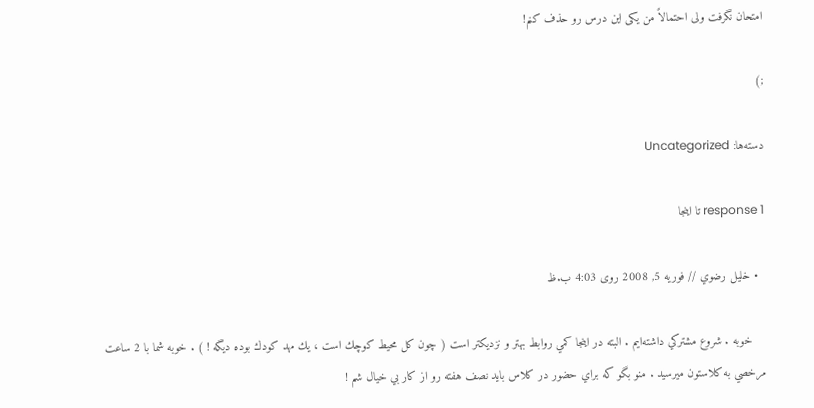امتحان نگرفت ولی احتمالاً من یکی این درس رو حذف کنم!

;)

دسته‌ها: Uncategorized

1 response تا اینجا

  • خليل رضوي // فوریه 5, 2008 روی 4:03 ب.ظ

    خوبه . شروع مشتركي داشته‌ايم . البته در اينجا كمي روابط بهتر و نزديكتر است ( چون كل محيط كوچك است ، يك مهد كودك بوده ديگه ! ) . خوبه شما با 2 ساعت مرخصي به كلاستون ميرسيد . منو بگو كه براي حضور در كلاس بايد نصف هفته رو از كار بي خيال شم !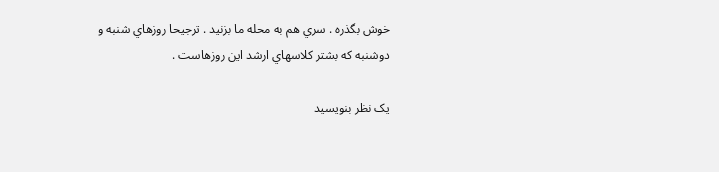خوش بگذره . سري هم به محله ما بزنيد . ترجيحا روزهاي شنبه و دوشنبه كه بشتر كلاسهاي ارشد اين روزهاست .

یک نظر بنویسید